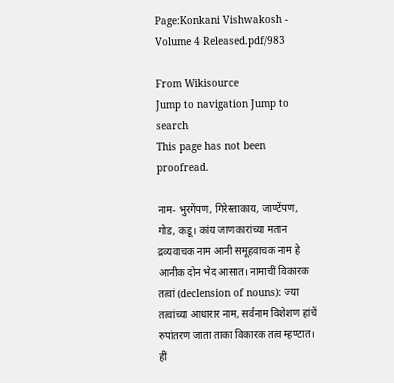Page:Konkani Vishwakosh - Volume 4 Released.pdf/983

From Wikisource
Jump to navigation Jump to search
This page has not been proofread.

नाम- भुरगेंपण, गिरेस्ताकाय, जाण्टेंपण, गोड, कडू। कांय जाणकारांच्या मतान द्रव्यवाचक नाम आनी समूहवाचक नाम हे आनीक दोन भेद आसात। नामाचीं विकारक तत्वां (declension of nouns): ज्या तत्वांच्या आधारार नाम, सर्वनाम विशेशण हांचें रुपांतरण जाता ताका विकारक तत्व म्हण्टात। हीं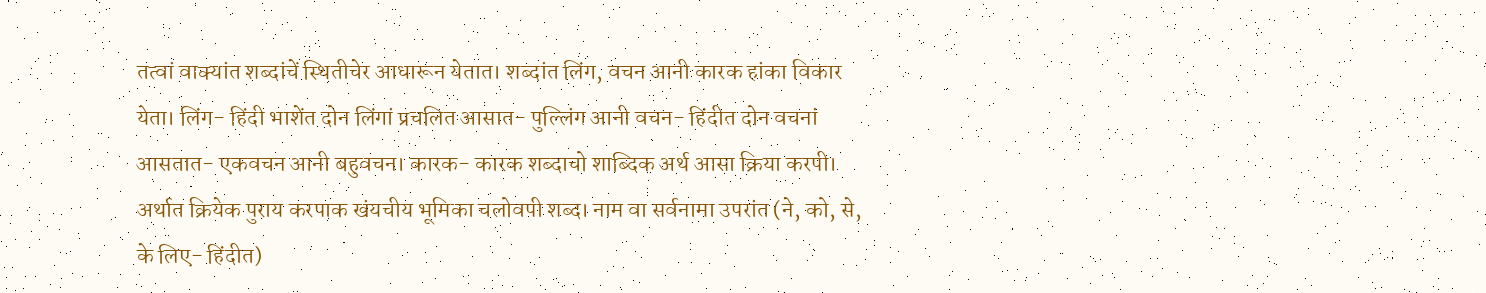तत्वां वाक्यांत शब्दांचें स्थितीचेर आधारून येतात। शब्दांत लिंग, वचन आनी कारक हांका विकार येता। लिंग- हिंदी भाशेंत दोन लिंगां प्रचलित आसात- पुल्लिंग आनी वचन- हिंदीत दोन वचनां आसतात- एकवचन आनी बहुवचन। कारक- कारक शब्दाचो शाब्दिक अर्थ आसा क्रिया करपी। अर्थात क्रियेक पुराय करपाक खंयचीय भूमिका चलोवपी शब्द। नाम वा सर्वनामा उपरांत (ने, को, से, के लिए- हिंदीत)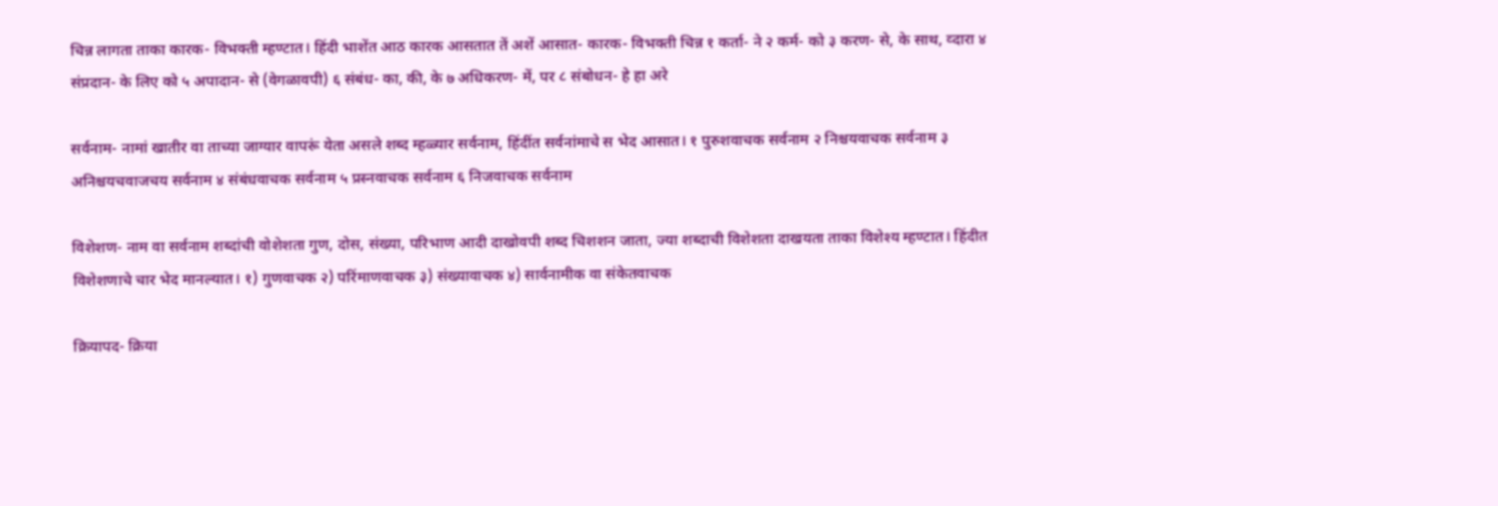चिन्न लागता ताका कारक- विभक्ती म्हण्टात। हिंदी भाशेंत आठ कारक आसतात तें अशें आसात- कारक- विभक्ती चिन्न १ कर्ता- ने २ कर्म- को ३ करण- से, के साथ, व्दारा ४ संप्रदान- के लिए को ५ अपादान- से (वेगळावपी) ६ संबंध- का, की, के ७ अधिकरण- में, पर ८ संबोधन- हे हा अरे

सर्वनाम- नामां खातीर वा ताच्या जाग्यार वापरूं येता असले शब्द म्हळ्यार सर्वनाम, हिंदींत सर्वनांमाचे स भेद आसात। १ पुरुशवाचक सर्वनाम २ निश्चयवाचक सर्वनाम ३ अनिश्चयचवाजचय सर्वनाम ४ संबंधवाचक सर्वनाम ५ प्रस्नवाचक सर्वनाम ६ निजवाचक सर्वनाम

विशेशण- नाम वा सर्वनाम शब्दांची वोशेशता गुण, दोस, संख्या, परिभाण आदी दाखोवपी शब्द चिशशन जाता, ज्या शब्दाची विशेशता दाखयता ताका विशेश्य म्हण्टात। हिंदीत विशेशणाचे चार भेद मानल्यात। १) गुणवाचक २) परिंमाणवाचक ३) संख्यावाचक ४) सार्वनामीक वा संकेतवाचक

क्रियापद- क्रिया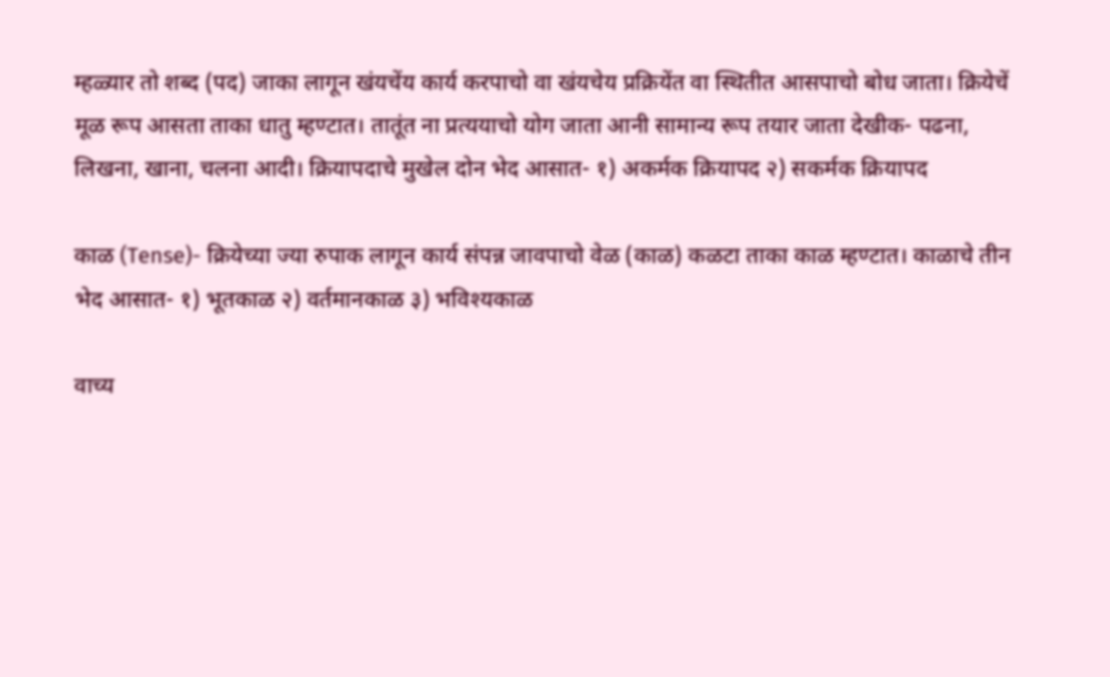म्हळ्यार तो शब्द (पद) जाका लागून खंयचेंय कार्य करपाचो वा खंयचेय प्रक्रियेंत वा स्थितीत आसपाचो बोध जाता। क्रियेचें मूळ रूप आसता ताका धातु म्हण्टात। तातूंत ना प्रत्ययाचो योग जाता आनी सामान्य रूप तयार जाता देखीक- पढना, लिखना, खाना, चलना आदी। क्रियापदाचे मुखेल दोन भेद आसात- १) अकर्मक क्रियापद २) सकर्मक क्रियापद

काळ (Tense)- क्रियेच्या ज्या रुपाक लागून कार्य संपन्न जावपाचो वेळ (काळ) कळटा ताका काळ म्हण्टात। काळाचे तीन भेद आसात- १) भूतकाळ २) वर्तमानकाळ ३) भविश्यकाळ

वाच्य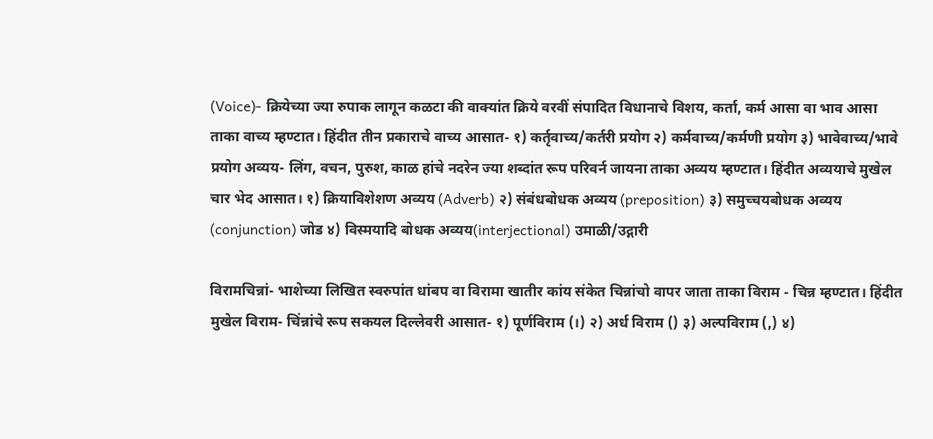(Voice)- क्रियेच्या ज्या रुपाक लागून कळटा की वाक्यांत क्रिये वरवीं संपादित विधानाचे विशय, कर्ता, कर्म आसा वा भाव आसा ताका वाच्य म्हण्टात। हिंदीत तीन प्रकाराचे वाच्य आसात- १) कर्तृवाच्य/कर्तरी प्रयोग २) कर्मवाच्य/कर्मणी प्रयोग ३) भावेवाच्य/भावे प्रयोग अव्यय- लिंग, वचन, पुरुश, काळ हांचे नदरेन ज्या शब्दांत रूप परिवर्न जायना ताका अव्यय म्हण्टात। हिंदीत अव्ययाचे मुखेल चार भेद आसात। १) क्रियाविशेशण अव्यय (Adverb) २) संबंधबोधक अव्यय (preposition) ३) समुच्चयबोधक अव्यय (conjunction) जोड ४) विस्मयादि बोधक अव्यय(interjectional) उमाळी/उद्गारी

विरामचिन्नां- भाशेच्या लिखित स्वरुपांत धांबप वा विरामा खातीर कांय संकेत चिन्नांचो वापर जाता ताका विराम - चिन्न म्हण्टात। हिंदीत मुखेल विराम- चिंन्नांचे रूप सकयल दिल्लेवरी आसात- १) पूर्णविराम (।) २) अर्ध विराम () ३) अल्पविराम (,) ४)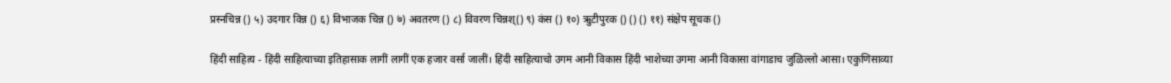प्रस्नचिन्न () ५) उदगार विन्न () ६) विभाजक चिन्न () ७) अवतरण () ८) विवरण चिन्नश्() ९) कंस () १०) ऋुटीपुरक () () () ११) संक्षेप सूचक ()

हिंदी साहित्य - हिंदी साहित्याच्या इतिहासाक लागीं लागीं एक हजार वर्सा जालीं। हिंदी साहित्याचो उगम आनी विकास हिंदी भाशेच्या उगमा आनी विकासा वांगाडाच जुळिल्लो आसा। एकुणिसाव्या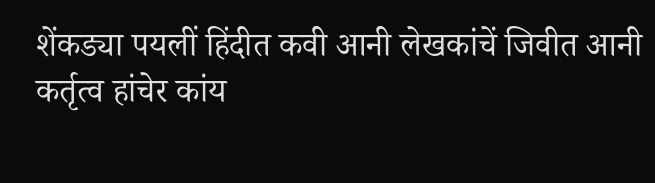शेंकड्या पयलीं हिंदीत कवी आनी लेखकांचें जिवीत आनी कर्तृत्व हांचेर कांय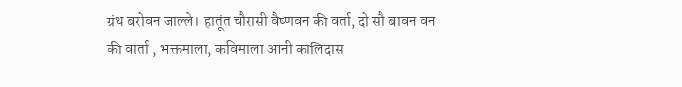ग्रंथ बरोवन जाल्ले। हातूंत चौरासी वैष्णवन की वर्ता, दो सौ बावन वन की वार्ता , भक्तमाला, कविमाला आनी कालिदास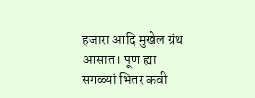हजारा आदि मुखेल ग्रंथ आसात। पूण ह्या सगळ्यां भितर कवी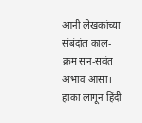आनी लेखकांच्या संबंदांत काल- क्रम सन-सवंत अभाव आसा। हाका लागून हिंदी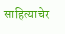साहित्याचेर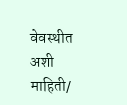वेवस्थीत अशी माहिती/